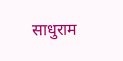साधुराम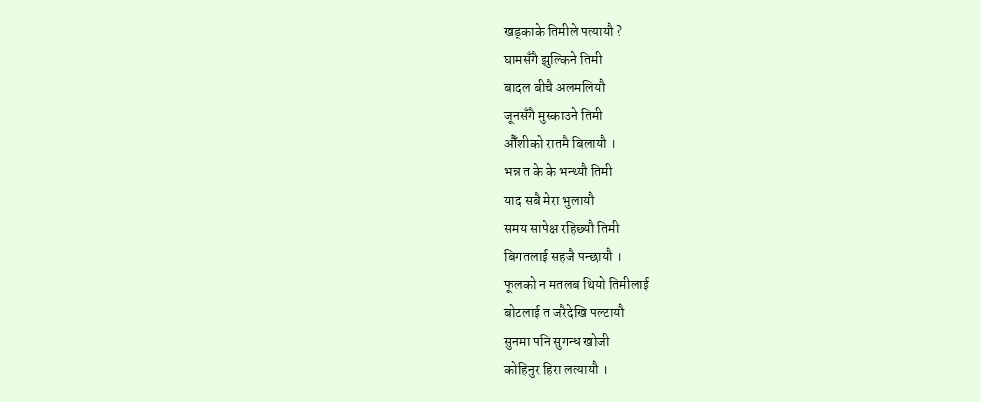खड्काके तिमीले पत्यायौ ?
घामसँगै झुल्किने तिमी
बादल बीचै अलमलियौ
जूनसँगै मुस्काउने तिमी
औँशीको रातमै बिलायौ ।
भन्न त के के भन्थ्यौ तिमी
याद सबै मेरा भुलायौ
समय सापेक्ष रहिछ्यौ तिमी
बिगतलाई सहजै पन्छायौ ।
फूलको न मतलब थियो तिमीलाई
बोटलाई त जरैदेखि पल्टायौ
सुनमा पनि सुगन्ध खोजी
कोहिनुर हिरा लत्यायौ ।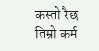कस्तो रैछ तिम्रो कर्म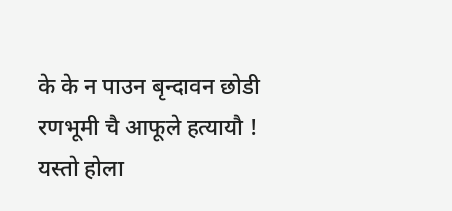के के न पाउन बृन्दावन छोडी
रणभूमी चै आफूले हत्यायौ !
यस्तो होला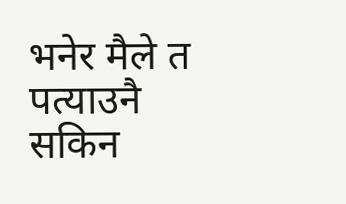भनेर मैले त पत्याउनै सकिन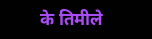के तिमीले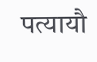पत्यायौ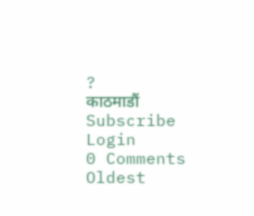?
काठमाडौं
Subscribe
Login
0 Comments
Oldest